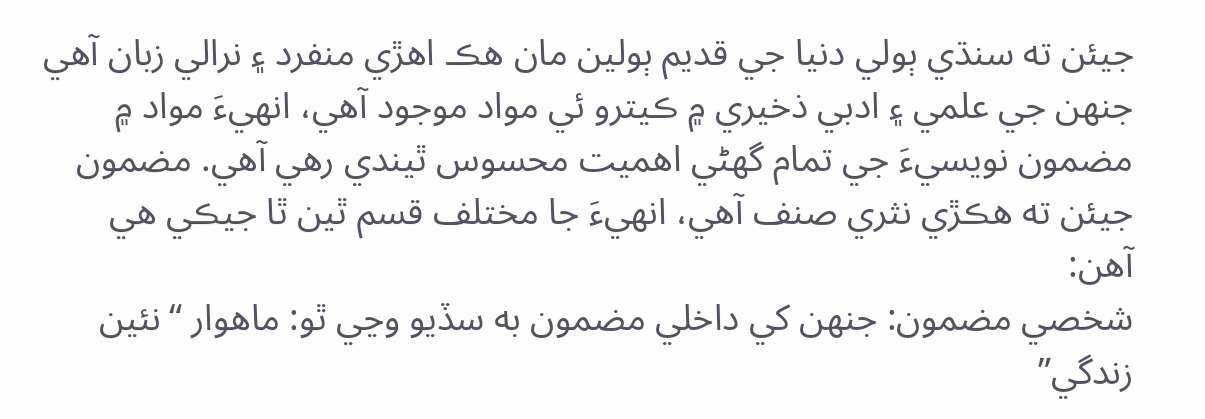جيئن ته سنڌي ٻولي دنيا جي قديم ٻولين مان هڪ اهڙي منفرد ۽ نرالي زبان آهي جنهن جي علمي ۽ ادبي ذخيري ۾ ڪيترو ئي مواد موجود آهي، انهيءَ مواد ۾ مضمون نويسيءَ جي تمام گهڻي اهميت محسوس ٿيندي رهي آهي. مضمون جيئن ته هڪڙي نثري صنف آهي، انهيءَ جا مختلف قسم ٿين ٿا جيڪي هي آهن:
شخصي مضمون: جنهن کي داخلي مضمون به سڏيو وڃي ٿو: ماهوار “نئين زندگي”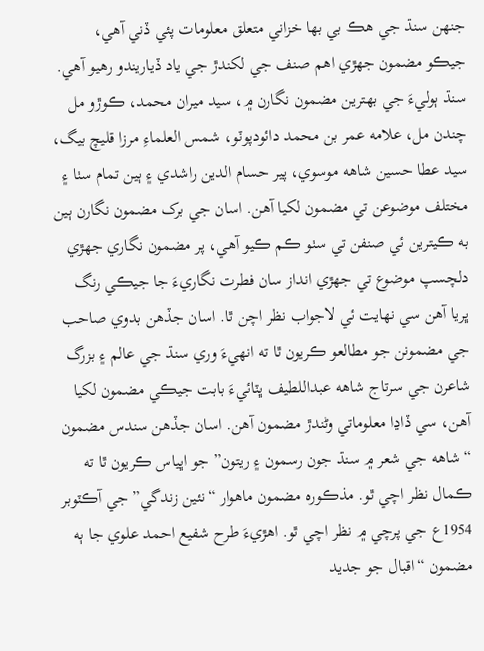جنهن سنڌ جي هڪ بي بها خزاني متعلق معلومات پئي ڏني آهي، جيڪو مضمون جهڙي اهم صنف جي لکندڙ جي ياد ڏياريندو رهيو آهي. سنڌ ٻوليءَ جي بهترين مضمون نگارن ۾، سيد ميران محمد، ڪوڙو مل چندن مل، علامه عمر بن محمد دائودپوٽو، شمس العلماءِ مرزا قليچ بيگ، سيد عطا حسين شاهه موسوي، پير حسام الدين راشدي ۽ ٻين تمام سٺا ۽ مختلف موضوعن تي مضمون لکيا آهن. اسان جي برک مضمون نگارن ٻين به ڪيترين ئي صنفن تي سٺو ڪم ڪيو آهي، پر مضمون نگاري جهڙي دلچسپ موضوع تي جهڙي انداز سان فطرت نگاريءَ جا جيڪي رنگ ڀريا آهن سي نهايت ئي لاجواب نظر اچن ٿا. اسان جڏهن بدوي صاحب جي مضمونن جو مطالعو ڪريون ٿا ته انهيءَ وري سنڌ جي عالم ۽ بزرگ شاعرن جي سرتاج شاهه عبداللطيف ڀٽائيءَ بابت جيڪي مضمون لکيا آهن، سي ڏاڍا معلوماتي وڻندڙ مضمون آهن. اسان جڏهن سندس مضمون “شاهه جي شعر ۾ سنڌ جون رسمون ۽ ريتون” جو اڀياس ڪريون ٿا ته ڪمال نظر اچي ٿو. مذڪوره مضمون ماهوار “نئين زندگي” جي آڪٽوبر 1954ع جي پرچي ۾ نظر اچي ٿو. اهڙيءَ طرح شفيع احمد علوي جا ٻه مضمون “اقبال جو جديد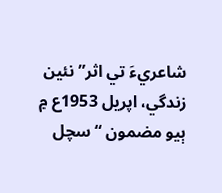شاعريءَ تي اثر” نئين زندگي، اپريل 1953ع ۾ ٻيو مضمون “سچل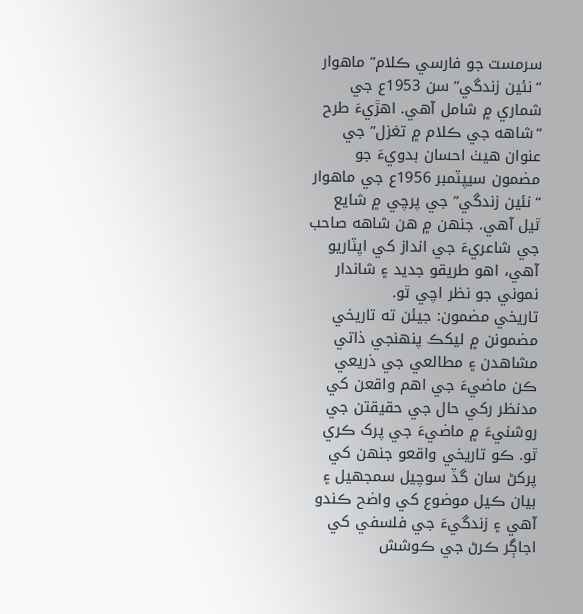سرمست جو فارسي ڪلام” ماهوار “نئين زندگي” سن 1953ع جي شماري ۾ شامل آهي. اهڙيءَ طرح “شاهه جي ڪلام ۾ تغزل” جي عنوان هيٺ احسان بدويءَ جو مضمون سيپٽمبر 1956ع جي ماهوار “نئين زندگي” جي پرچي ۾ شايع ٿيل آهي. جنهن ۾ هن شاهه صاحب جي شاعريءَ جي انداز کي اپٽاريو آهي، اهو طريقو جديد ۽ شاندار نموني جو نظر اچي ٿو.
تاريخي مضمون: جيئن ته تاريخي مضمونن ۾ ليکڪ پنهنجي ذاتي مشاهدن ۽ مطالعي جي ذريعي ڪن ماضيءَ جي اهم واقعن کي مدنظر رکي حال جي حقيقتن جي روشنيءَ ۾ ماضيءَ جي پرک ڪري ٿو. ڪو تاريخي واقعو جنهن کي پرکڻ سان گڏ سوچيل سمجهيل ۽ بيان ڪيل موضوع کي واضح ڪندو آهي ۽ زندگيءَ جي فلسفي کي اجاڳر ڪرڻ جي ڪوشش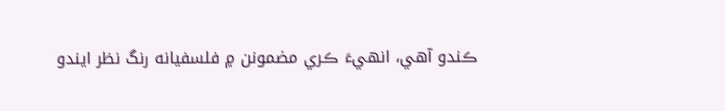ڪندو آهي، انهيءَ ڪري مضمونن ۾ فلسفيانه رنگ نظر ايندو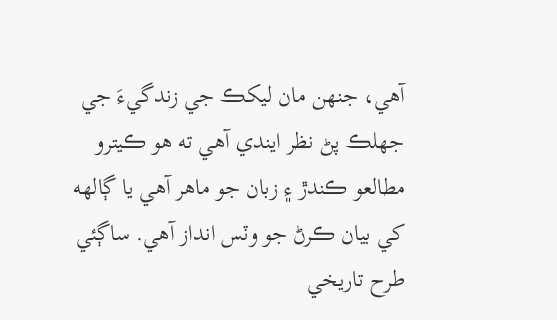آهي، جنهن مان ليکڪ جي زندگيءَ جي جهلڪ پڻ نظر ايندي آهي ته هو ڪيترو مطالعو ڪندڙ ۽ زبان جو ماهر آهي يا ڳالھه کي بيان ڪرڻ جو وٽس انداز آهي. ساڳئي طرح تاريخي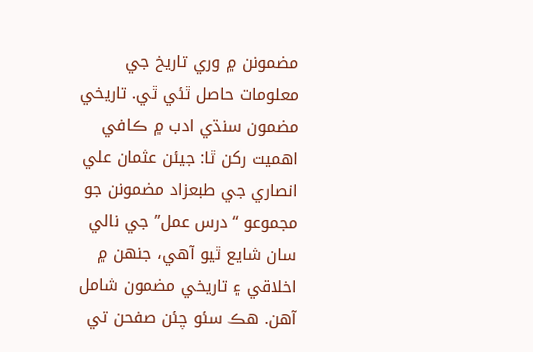مضمونن ۾ وري تاريخ جي معلومات حاصل ٿئي ٿي. تاريخي مضمون سنڌي ادب ۾ ڪافي اهميت رکن ٿا: جيئن عثمان علي انصاري جي طبعزاد مضمونن جو مجموعو “درس عمل” جي نالي سان شايع ٿيو آهي، جنهن ۾ اخلاقي ۽ تاريخي مضمون شامل آهن. هڪ سئو چئن صفحن تي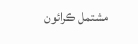مشتمل ڪرائون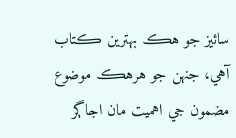سائيز جو هڪ بهترين ڪتاب آهي، جنهن جو هرهڪ موضوع مضمون جي اهميت مان اجاڳر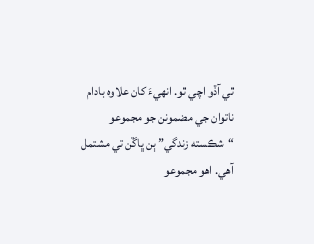ٿي آڏو اچي ٿو. انهيءَ کان علاوه بادام ناتوان جي مضمونن جو مجموعو “شڪسته زندگي” ٻن ڀاڱن تي مشتمل آهي. اهو مجموعو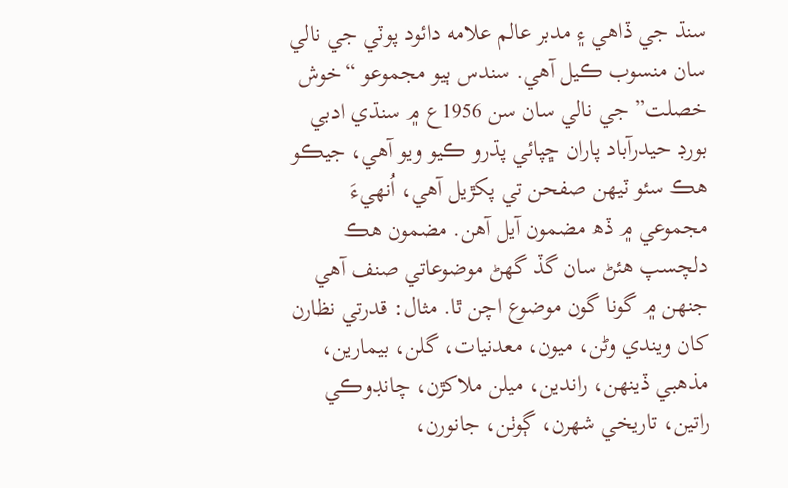سنڌ جي ڏاهي ۽ مدبر عالم علامه دائود پوٽي جي نالي سان منسوب ڪيل آهي. سندس ٻيو مجموعو “خوش خصلت” جي نالي سان سن 1956ع ۾ سنڌي ادبي بورڊ حيدرآباد پاران ڇپائي پڌرو ڪيو ويو آهي، جيڪو هڪ سئو ٽيهن صفحن تي پکڙيل آهي، اُنهيءَ مجموعي ۾ ڏھ مضمون آيل آهن. مضمون هڪ دلچسپ هئڻ سان گڏ گهڻ موضوعاتي صنف آهي جنهن ۾ گونا گون موضوع اچن ٿا. مثال: قدرتي نظارن کان ويندي وڻن، ميون، معدنيات، گلن، بيمارين، مذهبي ڏينهن، راندين، ميلن ملاکڙن، چانڊوڪي راتين، تاريخي شهرن، ڳوٺن، جانورن،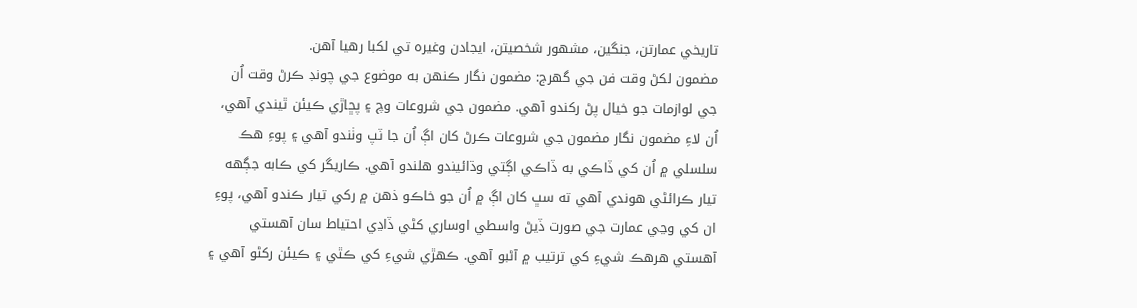تاريخي عمارتن، جنگين، مشهور شخصيتن، ايجادن وغيره تي لکبا رهيا آهن.
مضمون لکڻ وقت فن جي گهرج: مضمون نگار ڪنهن به موضوع جي چونڊ ڪرڻ وقت اُن جي لوازمات جو خيال پڻ رکندو آهي. مضمون جي شروعات وچ ۽ پڇاڙي ڪيئن ٿيندي آهي، اُن لاءِ مضمون نگار مضمون جي شروعات ڪرڻ کان اڳ اُن جا ٽپ وٺندو آهي ۽ پوءِ هڪ سلسلي ۾ اُن کي ڏاڪي به ڏاڪي اڳتي وڌائيندو هلندو آهي. ڪاريگر کي ڪابه جڳھه تيار ڪرائڻي هوندي آهي ته سڀ کان اڳ ۾ اُن جو خاڪو ذهن ۾ رکي تيار ڪندو آهي، پوءِ ان کي وڃي عمارت جي صورت ڏيڻ واسطي اوساري کڻي ڏاڍي احتياط سان آهستي آهستي هرهڪ شيءِ کي ترتيب ۾ آڻبو آهي. ڪهڙي شيءِ کي ڪٿي ۽ ڪيئن رکڻو آهي ۽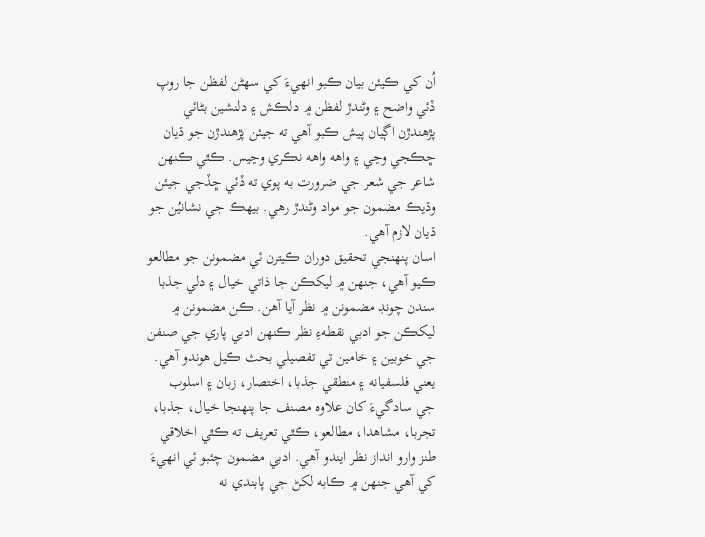اُن کي ڪيئن بيان ڪبو انهيءَ کي سهڻن لفظن جا روپ ڏئي واضح ۽ وڻندڙ لفظن ۾ دلڪش ۽ دلنشين بڻائي پڙهندڙن اڳيان پيش ڪبو آهي ته جيئن پڙهندڙن جو ڌيان ڇڪجي وڃي ۽ واهه واهه نڪري وڃيس. ڪٿي ڪنهن شاعر جي شعر جي ضرورت به پوي ته ڏئي ڇڏجي جيئن وڌيڪ مضمون جو مواد وڻندڙ رهي. بيهڪ جي نشانيُن جو ڌيان لازم آهي.
اسان پنهنجي تحقيق دوران ڪيترن ئي مضمونن جو مطالعو ڪيو آهي، جنهن ۾ ليکڪن جا ذاتي خيال ۽ دلي جذبا سندن چونڊ مضمونن ۾ نظر آيا آهن. ڪن مضمونن ۾ ليکڪن جو ادبي نقطهءِ نظر ڪنهن ادبي پاري جي صنفن جي خوبين ۽ خامين تي تفصيلي بحث ڪيل هوندو آهي. يعني فلسفيانه ۽ منطقي جذبا، اختصار، زبان ۽ اسلوب جي سادگيءَ کان علاوه مصنف جا پنهنجا خيال، جذبا، تجربا، مشاهدا، مطالعو، ڪٿي تعريف ته ڪٿي اخلاقي طنز وارو انداز نظر ايندو آهي. ادبي مضمون چئبو ئي انهيءَ کي آهي جنهن ۾ ڪابه لکڻ جي پابندي نه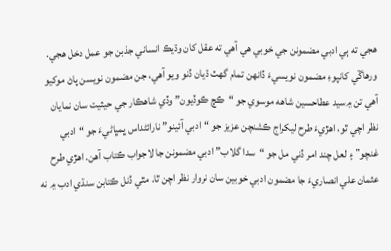هجي ته ٻي ادبي مضمونن جي خوبي هي آهي ته عقل کان وڌيڪ انساني جذبن جو عمل دخل هجي. ورهاڱي کانپوءِ مضمون نويسيءَ ڏانهن تمام گهٽ ڌيان ڏنو ويو آهي، جن مضمون نويسن پاڻ موکيو آهي تن ۾سيد عطاحسين شاهه موسوي جو “ڪچ ڪوڏيون” وڏي شاهڪار جي حيثيت سان نمايان نظر اچي ٿو، اهڙيءَ طرح ليکراج ڪشنچن عزيز جو “ادبي آئينو” نارائڻداس ڀمڀاڻيءَ جو “ادبي غنچو” ۽ لعل چند امر ڏني مل جو “سدا گلاب” ادبي مضمونن جا لاجواب ڪتاب آهن. اهڙي طرح عثمان علي انصاريءَ جا مضمون ادبي خوبين سان نروار نظر اچن ٿا. مٿي ڏنل ڪتابن سنڌي ادب ۾ نه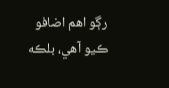رڳو اهم اضافو ڪيو آهي، بلڪه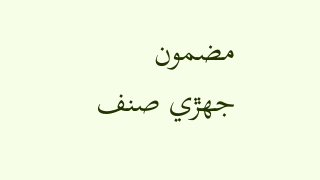مضمون جهڙي صنف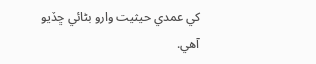کي عمدي حيثيت وارو بڻائي ڇڏيو آهي.